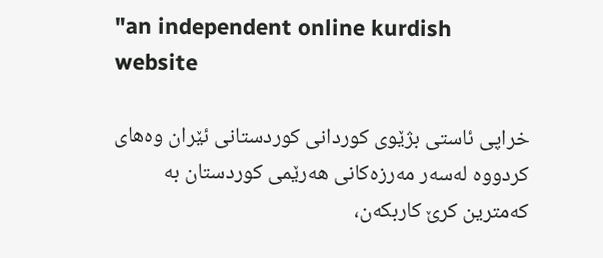"an independent online kurdish website

خراپی‌ ئاستی‌ بژێوی‌ كوردانی‌ كوردستانی‌ ئێران وه‌های‌ كردووه‌ له‌سه‌ر مه‌رزه‌كانی‌ هه‌رێمی‌ كوردستان به‌ كه‌مترین كرێ‌ كاربكه‌ن،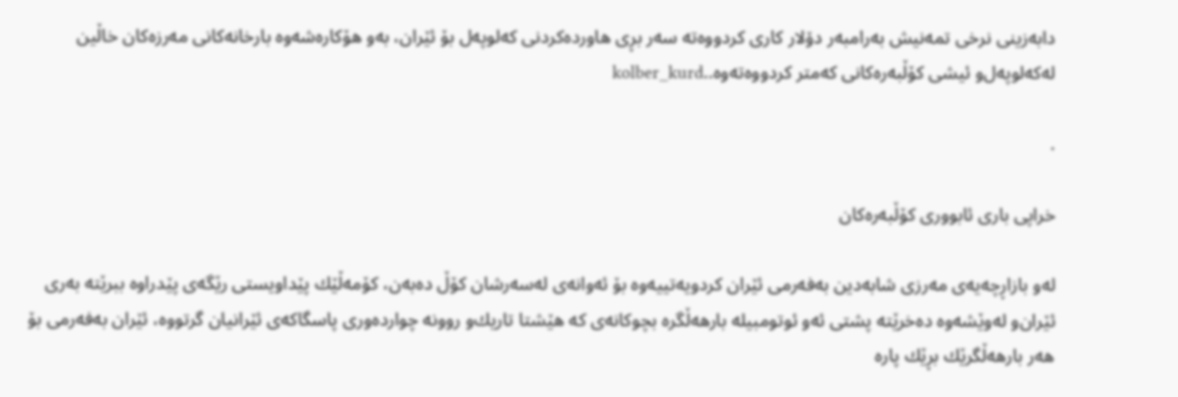دابه‌زینی‌ نرخی‌ تمه‌نیش به‌رامبه‌ر دۆلار كاری‌ كردووه‌ته‌ سه‌ر بڕی‌ هاورده‌كردنی‌ كه‌لوپه‌ل بۆ ئێران، به‌و هۆكاره‌شه‌وه‌ بارخانه‌كانی‌ مه‌رزه‌كان خاڵین له‌كه‌لوپه‌ل‌و ئیشی‌ كۆڵبه‌ره‌كانی‌ كه‌متر كردووه‌ته‌وه‌..kolber_kurd

.

خراپی‌ باری‌ ئابووری‌ كۆڵبه‌ره‌كان

له‌و بازاڕچه‌یه‌ی‌ مه‌رزی‌ شابه‌دین به‌فه‌رمی‌ ئێران كردویه‌تییه‌وه‌ بۆ ئه‌وانه‌ی‌ له‌سه‌رشان كۆڵ‌ ده‌به‌ن، كۆمه‌ڵێك پێداویستی‌ رێگه‌ی‌ پێدراوه‌ ببرێته‌ به‌ری‌ ئێران‌و له‌وێشه‌وه‌ ده‌خرێته‌ پشتی‌ ئه‌و ئوتومبیله‌ بارهه‌ڵگره‌ بچوكانه‌ی‌ كه‌ هێشتا تاریك‌و روونه‌ چوارده‌وری‌ پاسگاكه‌ی‌ ئێرانیان گرتووه‌، ئێران به‌فه‌رمی‌ بۆ هه‌ر بارهه‌ڵگرێك بڕێك پاره‌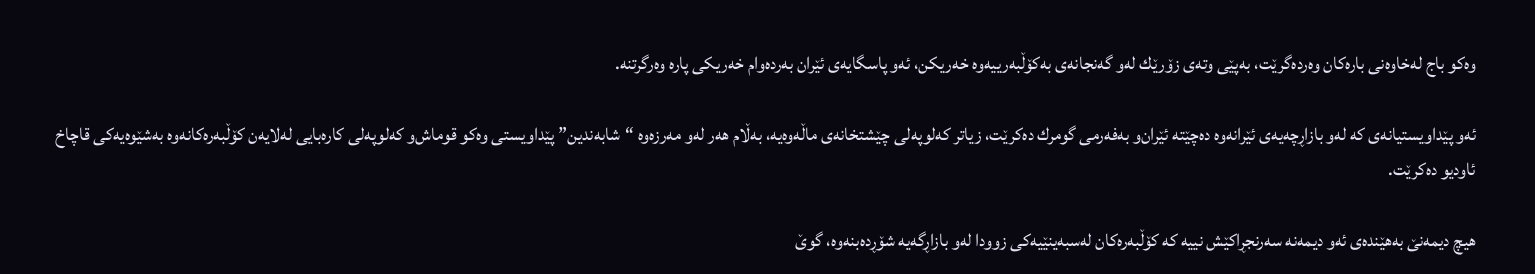وه‌كو باج له‌خاوه‌نی‌ باره‌كان وه‌رده‌گرێت، به‌پێی‌ وته‌ی‌ زۆرێك له‌و گه‌نجانه‌ی‌ به‌كۆڵبه‌رییه‌وه‌ خه‌ریكن، ئه‌و پاسگایه‌ی‌ ئێران به‌رده‌وام خه‌ریكی‌ پاره‌ وه‌رگرتنه‌.

ئه‌و پێداویستیانه‌ی‌ كه‌ له‌و بازاڕچه‌یه‌ی‌ ئێرانه‌وه‌ ده‌چێته‌ ئێران‌و به‌فه‌رمی‌ گومرك ده‌كرێت، زیاتر كه‌لوپه‌لی‌ چێشتخانه‌ی‌ ماڵه‌وه‌یه‌، به‌ڵام هه‌ر له‌و مه‌رزه‌وه‌ “شابه‌ندین” پێداویستی‌ وه‌كو قوماش‌و كه‌لوپه‌لی‌ كاره‌بایی‌ له‌لایه‌ن كۆڵبه‌ره‌كانه‌وه‌ به‌شێوه‌یه‌كی‌ قاچاخ ئاودیو ده‌كرێت.

هیچ دیمه‌نێ‌ به‌هێنده‌ی‌ ئه‌و دیمه‌نه‌ سه‌رنجڕاكێش نییه‌ كه‌ كۆڵبه‌ره‌كان له‌سبه‌ینێیه‌كی‌ زوودا له‌و بازاڕگه‌یه‌ شۆڕده‌بنه‌وه‌، گوێ‌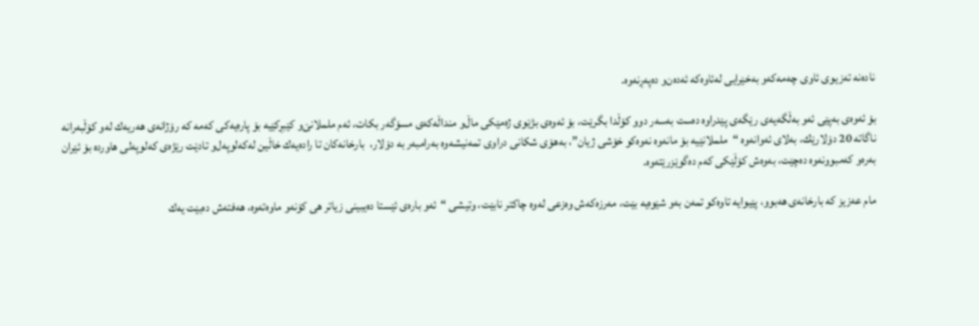ناده‌نه‌ ته‌زیوی‌ ئاوی‌ چه‌مه‌كه‌‌و به‌خێرایی‌ له‌ئاوه‌كه‌ ئه‌ده‌ن‌و ده‌په‌ڕنه‌وه‌.

بۆ ئه‌وه‌ی‌ به‌پێی‌ ئه‌و به‌ڵگه‌یه‌ی‌ رێگه‌ی‌ پێدراوه‌ ده‌ست به‌سه‌ر دوو كۆڵدا بگرێت، بۆ ئه‌وه‌ی‌ بژێوی‌ ژه‌مێكی‌ ماڵ‌و منداڵه‌كه‌ی‌ مسۆگه‌ر بكات، ئه‌م ململانێ‌‌و كێبڕكێیه‌ بۆ پاره‌یه‌كی‌ كه‌مه‌ كه‌ رۆژانه‌ی‌ هه‌ریه‌ك له‌و كۆڵبه‌رانه‌ ناگاته‌ 20 دۆلارێك، به‌لای‌ ئه‌وانه‌وه‌ “ململانێیه‌ بۆ مانه‌وه‌ نه‌وه‌كو خۆشی‌ ژیان”، به‌هۆی‌ شكانی‌ دراوی‌ تمه‌نیشه‌وه‌ به‌رامبه‌ر به‌ دۆلار،  بارخانه‌كان تا راده‌یه‌ك خاڵین له‌كه‌لوپه‌ل‌و تادێت رێژه‌ی‌ كه‌لوپه‌لی‌ هاورده‌ بۆ ئێران به‌ره‌و كه‌مبوونه‌وه‌ ده‌چێت، به‌وه‌ش كۆڵێكی‌ كه‌م ده‌گوێزرێته‌وه‌.

مام عه‌زیز كه‌ بارخانه‌ی‌ هه‌بوو، پێیوایه‌ تاوه‌كو تمه‌ن به‌و شێوه‌یه‌ بێت، مه‌رزه‌كه‌ش وه‌زعی‌ له‌وه‌ چاكتر نابێت، وتیشی‌ “ئه‌و باره‌ی‌ ئێستا ده‌یبینی‌ زیاتر هی‌ كۆنه‌و ماوه‌ته‌وه‌، هه‌فته‌ش ده‌بێت یه‌ك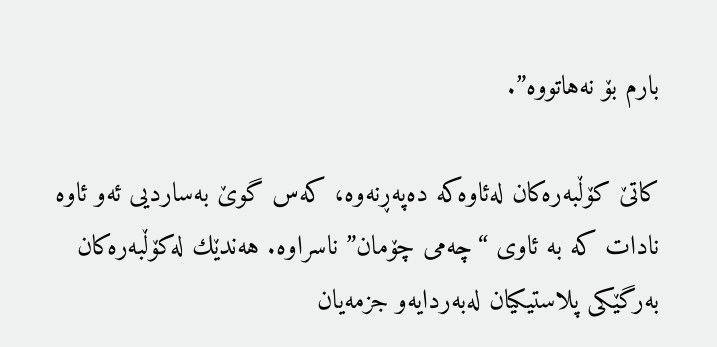بارم بۆ نه‌هاتووه‌”.

كاتێ‌ كۆڵبه‌ره‌كان له‌ئاوه‌كه‌ ده‌په‌ڕنه‌وه‌، كه‌س گوێ‌ به‌ساردیی‌ ئه‌و ئاوه‌ نادات كه‌ به‌ ئاوی‌ “چه‌می‌ چۆمان” ناسراوه‌. هه‌ندێك له‌كۆڵبه‌ره‌كان به‌رگێكی‌ پلاستیكیان له‌به‌ردایه‌و جزمه‌یان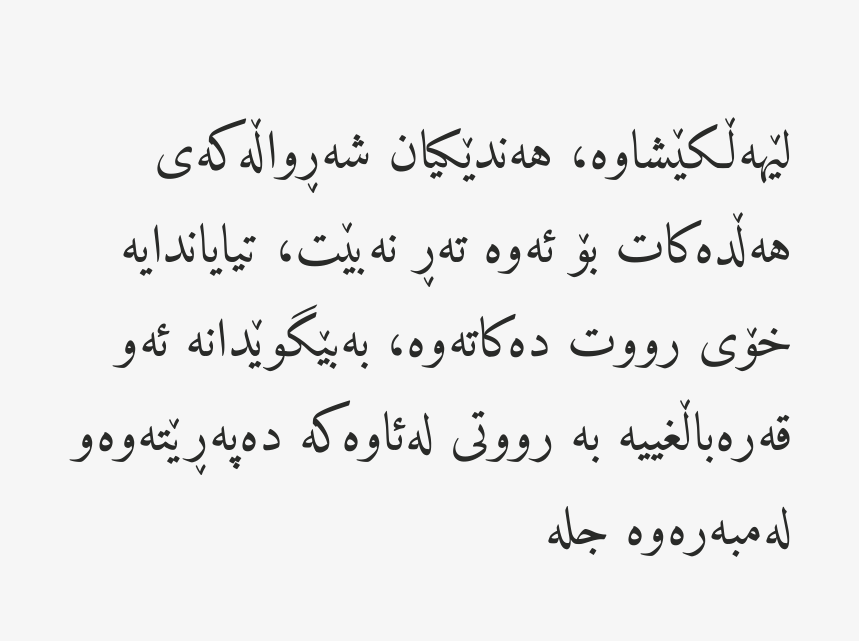لێهه‌ڵكێشاوه‌، هه‌ندێكیان شه‌ڕواڵه‌كه‌ی‌ هه‌ڵده‌كات بۆ ئه‌وه‌ ته‌ڕ نه‌بێت، تیایاندایه‌ خۆی‌ رووت ده‌كاته‌وه‌، به‌بێگوێدانه‌ ئه‌و قه‌ره‌باڵغییه‌ به‌ رووتی‌ له‌ئاوه‌كه‌ ده‌په‌ڕێته‌وه‌‌و له‌مبه‌ره‌وه‌ جله‌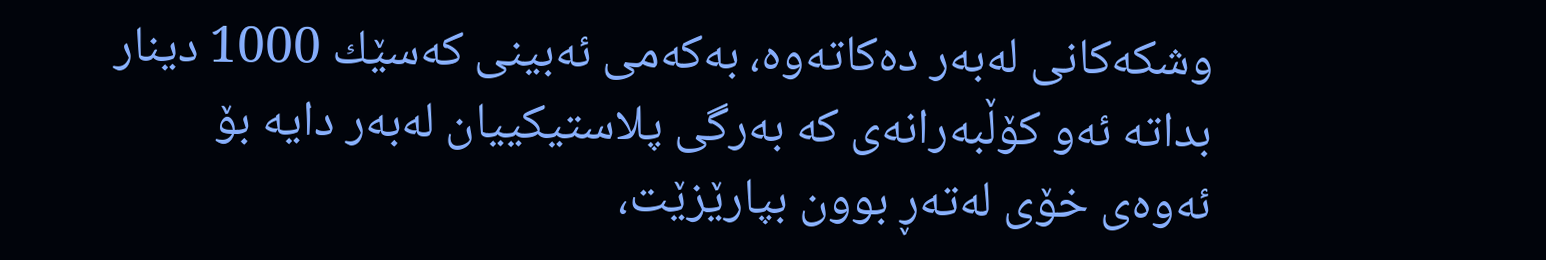وشكه‌كانی‌ له‌به‌ر ده‌كاته‌وه‌، به‌كه‌می‌ ئه‌بینی‌ كه‌سێك 1000 دینار بداته‌ ئه‌و كۆڵبه‌رانه‌ی‌ كه‌ به‌رگی‌ پلاستیكییان له‌به‌ر دایه‌ بۆ ئه‌وه‌ی‌ خۆی‌ له‌ته‌ڕ بوون بپارێزێت،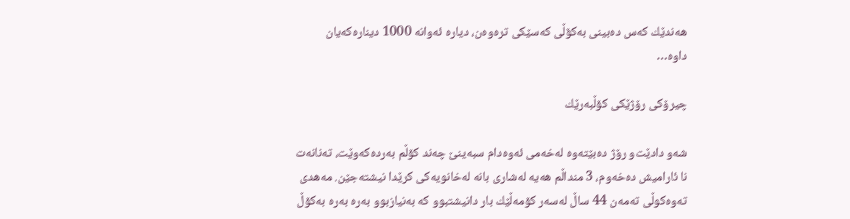هه‌ندێك كه‌س ده‌بینی‌ به‌كۆڵی‌ كه‌سێكی‌ تره‌وه‌ن، دیاره‌ ئه‌وانه‌ 1000 دیناره‌كه‌یان داوه‌…

چیرۆكی‌ رۆژێكی‌ كۆڵبه‌رێك

شه‌و دادێت‌و رۆژ ده‌بێته‌وه‌ له‌خه‌می‌ ئه‌وه‌دام سبه‌ینێ‌ چه‌ند كۆڵم به‌رده‌كه‌وێت، ته‌نانه‌ت نا ئارامیش ده‌خه‌وم، 3 منداڵم هه‌یه‌ له‌شاری‌ بانه‌ له‌خانویه‌كی‌ كرێدا نیشته‌جێن. مه‌هدی‌ ته‌وه‌كوڵی‌ ته‌مه‌ن 44 ساڵ‌ له‌سه‌ر كۆمه‌ڵێك بار دانیشتبوو كه‌ به‌نیازبوو به‌ره‌ به‌ره‌ به‌كۆڵ‌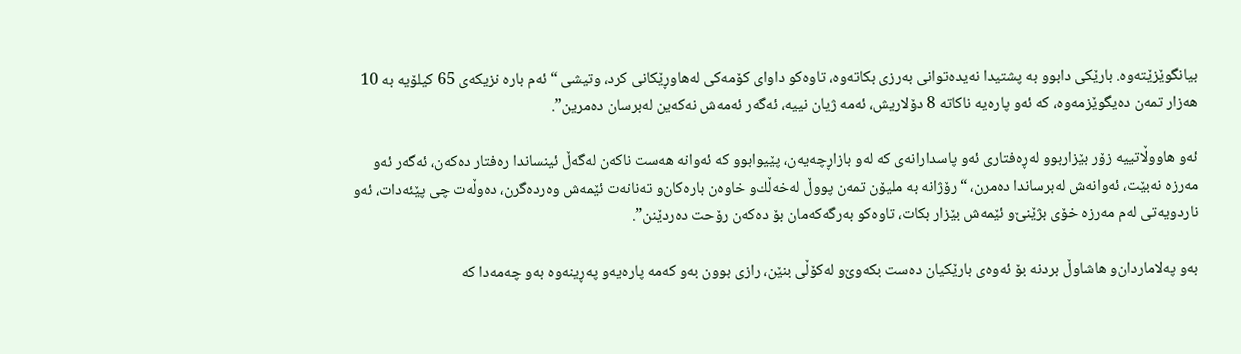بیانگوێزێته‌وه‌. بارێكی‌ دابوو به‌ پشتیدا نه‌یده‌توانی‌ به‌رزی‌ بكاته‌وه‌، تاوه‌كو داوای‌ كۆمه‌كی‌ له‌هاوڕێكانی‌ كرد، وتیشی‌ “ئه‌م باره‌ نزیكه‌ی‌ 65 كیلۆیه‌ به‌ 10 هه‌زار تمه‌ن ده‌یگوێزمه‌وه‌، كه‌ ئه‌و پاره‌یه‌ ناكاته‌ 8 دۆلاریش، ئه‌مه‌ ژیان نییه‌، ئه‌گه‌ر ئه‌مه‌ش نه‌كه‌ین له‌برسان ده‌مرین”.

ئه‌و هاووڵاتییه‌ زۆر بێزاربوو له‌ڕه‌فتاری‌ ئه‌و پاسدارانه‌ی‌ كه‌ له‌و بازاڕچه‌یه‌ن، پێیوابوو كه‌ ئه‌وانه‌ هه‌ست ناكه‌ن له‌گه‌ڵ‌ ئینساندا ره‌فتار ده‌كه‌ن، ئه‌گه‌ر ئه‌و مه‌رزه‌ نه‌بێت، ئه‌وانه‌ش له‌برساندا ده‌مرن، “رۆژانه‌ به‌ ملیۆن تمه‌ن پووڵ‌ له‌خه‌ڵك‌و خاوه‌ن باره‌كان‌و ته‌نانه‌ت ئێمه‌ش وه‌رده‌گرن، ده‌وڵه‌ت چی‌ پێئه‌دات، ئه‌و ناردویه‌تی‌ له‌م مه‌رزه‌ خۆی‌ بژێنێ‌‌و ئێمه‌ش بێزار بكات، تاوه‌كو به‌رگه‌كه‌مان بۆ ده‌كه‌ن رۆحت ده‌ردێنن”.

به‌و په‌لاماردان‌و هاشاوڵ‌ بردنه‌ بۆ ئه‌وه‌ی‌ بارێكیان ده‌ست بكه‌وێ‌‌و له‌كۆڵی‌ بنێن، رازی‌ بوون به‌و كه‌مه‌ پاره‌یه‌و په‌ڕینه‌وه‌ به‌و چه‌مه‌دا كه‌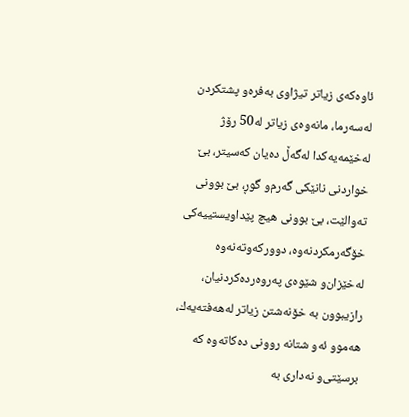ئاوه‌كه‌ی‌ زیاتر تیژاوی‌ به‌فره‌‌و پشتكردن له‌سه‌رما، مانه‌وه‌ی‌ زیاتر له‌50 رۆژ له‌خێمه‌یه‌كدا له‌گه‌ڵ‌ ده‌یان كه‌سیتر، بێ خواردنی نانێكی‌ گه‌رم‌و گوڕ، بێ بوونی‌ ته‌والێت، بێ بوونی‌ هیچ پێداویستییه‌كی‌ خۆگه‌رمكردنه‌وه‌، دووركه‌وته‌نه‌وه‌ له‌خێزان‌و شێوه‌ی‌ په‌روه‌رده‌كردنیان، رازیبوون به‌ خۆنه‌شتن زیاتر له‌هه‌فته‌یه‌ك، هه‌موو ئه‌و شتانه‌ روونی‌ ده‌كاته‌وه‌ كه‌ برسێتی‌‌و نه‌داری‌ به‌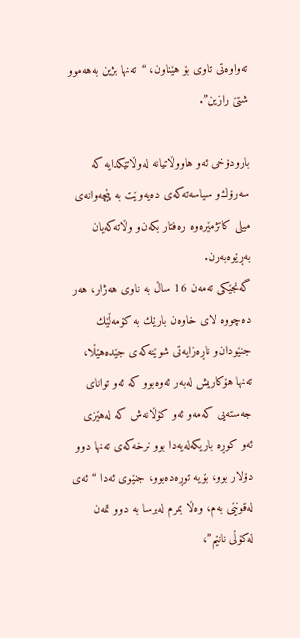ته‌واوه‌تی‌ تاوی‌ بۆ هێناون، “ته‌نها بژین به‌هه‌موو شتێ‌ رازین”.

بارودۆخی‌ ئه‌و هاووڵاتیانه‌ له‌وڵاتێكدایه‌ كه‌ سه‌رۆك‌و سیاسه‌ته‌كه‌ی‌ ده‌یه‌وێت به‌ پێچه‌وانه‌ی‌ میلی‌ كاتژمێره‌وه‌ ره‌فتار بكه‌ن‌و وڵاته‌كه‌یان به‌ڕێوه‌به‌رن.
گه‌نجێكی‌ ته‌مه‌ن 16 ساڵ‌ به‌ ناوی‌ هه‌ژار، هه‌ر ده‌چووه‌ لای‌ خاوه‌ن بارێك به‌ كۆمه‌ڵێك جنێودان‌و ناڕه‌زایه‌تی‌ شوێنه‌كه‌ی‌ جێده‌هێڵا، ته‌نها هۆكاریش له‌به‌ر ئه‌وه‌بوو كه‌ ئه‌و توانای‌ جه‌سته‌یی‌ كه‌مه‌و ئه‌و كۆڵانه‌ش كه‌ له‌هێزی‌ ئه‌و كوڕه‌ باریكه‌له‌یه‌دا بوو نرخه‌كه‌ی‌ ته‌نها دوو دۆلار بوو، بۆیه‌ توڕه‌ده‌بوو، جنێوی‌ ئه‌دا “ئه‌ی‌ له‌قونێی‌ به‌م، وه‌ڵا بمرم له‌برسا به‌ دوو تمه‌ن له‌كۆڵی‌ نانێم”،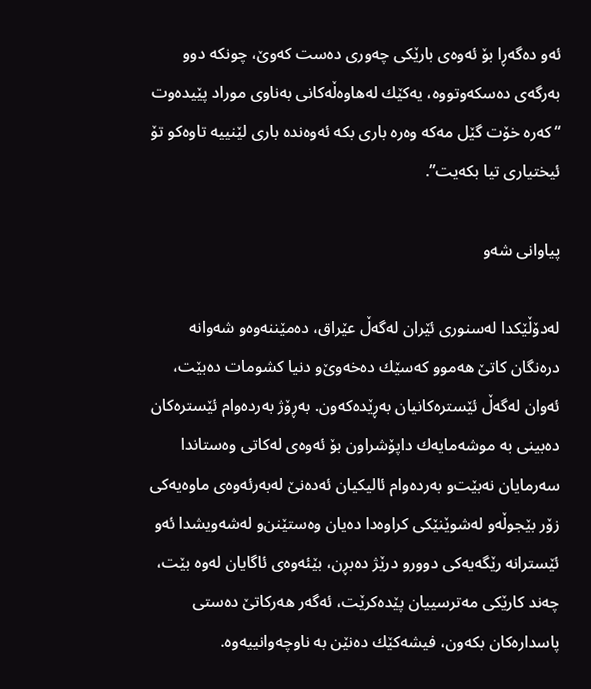ئه‌و ده‌گه‌ڕا بۆ ئه‌وه‌ی‌ بارێكی‌ چه‌وری‌ ده‌ست كه‌وێ‌، چونكه‌ دوو به‌رگه‌ی‌ ده‌سكه‌وتووه‌، یه‌كێك له‌هاوه‌ڵه‌كانی‌ به‌ناوی‌ موراد پێیده‌وت “كه‌ره‌ خۆت گێل مه‌كه‌ وه‌ره‌ باری‌ بكه‌ ئه‌وه‌نده‌ باری‌ لێنییه‌ تاوه‌كو تۆ ئیختیاری‌ تیا بكه‌یت”.

پیاوانی‌ شه‌و

له‌دۆڵێكدا له‌سنوری‌ ئێران له‌گه‌ڵ‌ عێراق، ده‌مێننه‌وه‌‌و شه‌وانه‌ دره‌نگان كاتێ‌ هه‌موو كه‌سێك ده‌خه‌وێ‌‌و دنیا كشومات ده‌بێت، ئه‌وان له‌گه‌ڵ‌ ئێستره‌كانیان به‌ڕێده‌كه‌ون. به‌ڕۆژ به‌رده‌وام ئێستره‌كان ده‌بینی‌ به‌ موشه‌مایه‌ك داپۆشراون بۆ ئه‌وه‌ی‌ له‌كاتی‌ وه‌ستاندا سه‌رمایان نه‌بێت‌و به‌رده‌وام ئالیكیان ئه‌ده‌نێ‌ له‌به‌رئه‌وه‌ی‌ ماوه‌یه‌كی‌ زۆر بێجوڵه‌و له‌شوێنێكی‌ كراوه‌دا ده‌یان وه‌ستێنن‌و له‌شه‌ویشدا ئه‌و ئێسترانه‌ رێگه‌یه‌كی‌ دوور‌و درێژ ده‌بڕن، بێئه‌وه‌ی‌ ئاگایان له‌وه‌ بێت، چه‌ند كارێكی‌ مه‌ترسییان پێده‌كرێت، ئه‌گه‌ر هه‌ركاتێ‌ ده‌ستی‌ پاسداره‌كان بكه‌ون، فیشه‌كێك ده‌نێن به‌ ناوچه‌وانییه‌وه‌.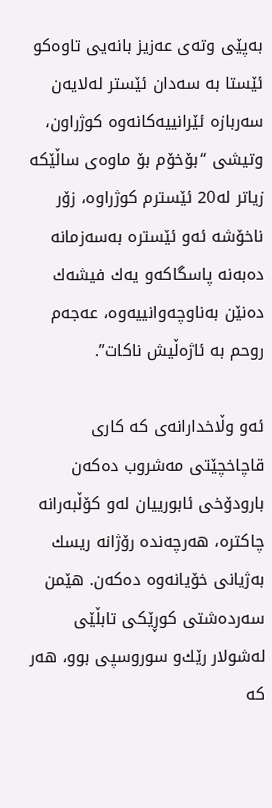به‌پێی‌ وته‌ی‌ عه‌زیز بانه‌یی‌ تاوه‌كو ئێستا به‌ سه‌دان ئێستر له‌لایه‌ن سه‌ربازه‌ ئێرانییه‌كانه‌وه‌ كوژراون، وتیشی‌ “بۆخۆم بۆ ماوه‌ی‌ ساڵێكه‌ زیاتر له‌20 ئێسترم كوژراوه‌، زۆر ناخۆشه‌ ئه‌و ئێستره‌ به‌سه‌زمانه‌ ده‌به‌نه‌ پاسگاكه‌و یه‌ك فیشه‌ك ده‌نێن به‌ناوچه‌وانییه‌وه‌، عه‌جه‌م روحم به‌ ئاژه‌ڵیش ناكات”.

ئه‌و وڵاخدارانه‌ی‌ كه‌ كاری‌ قاچاخچێتی‌ مه‌شروب ده‌كه‌ن بارودۆخی‌ ئابورییان له‌و كۆڵبه‌رانه‌ چاكتره‌، هه‌رچه‌نده‌ رۆژانه‌ ریسك به‌ژیانی‌ خۆیانه‌وه‌ ده‌كه‌ن. هێمن سه‌رده‌شتی‌ كوڕێكی‌ تابڵێی‌ له‌شولار رێك‌و سوروسپی‌ بوو، هه‌ر كه‌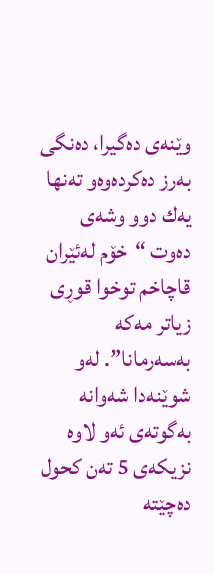وێنه‌ی‌ ده‌گیرا، ده‌نگی‌ به‌رز ده‌كرده‌وه‌‌و ته‌نها یه‌ك دوو وشه‌ی‌ ده‌وت “خۆم له‌ئێران قاچاخم توخوا قوڕی‌ زیاتر مه‌كه‌ به‌سه‌رمانا”. له‌و شوێنه‌دا شه‌وانه‌ به‌گوته‌ی‌ ئه‌و لاوه‌ نزیكه‌ی‌ 5 ته‌ن كحول ده‌چێته‌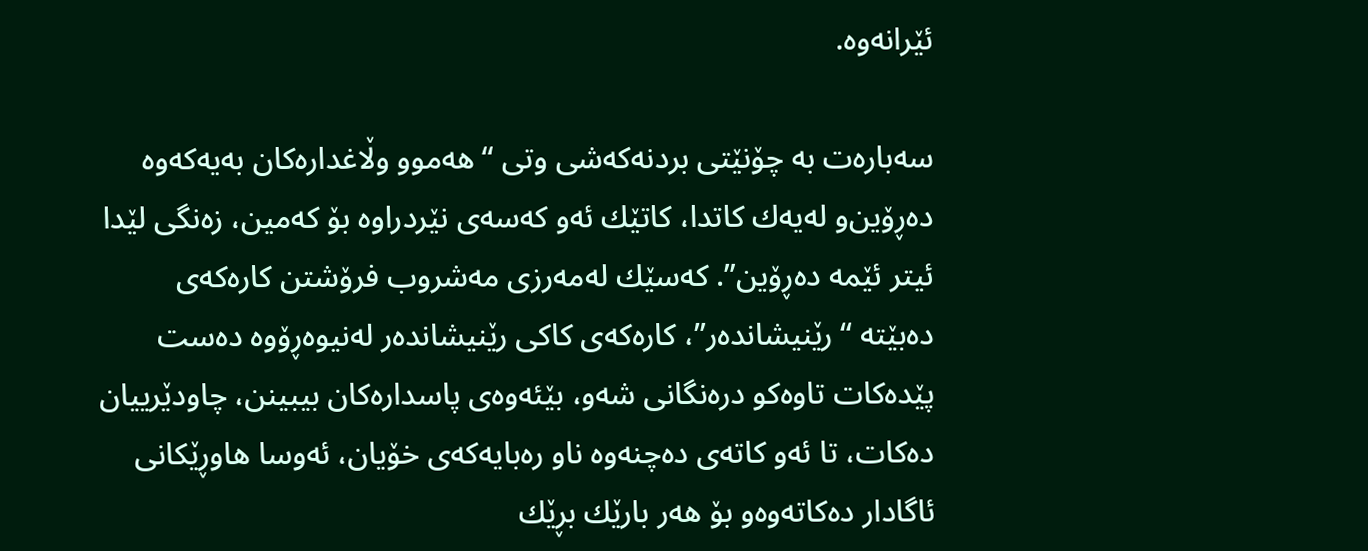ئێرانه‌وه‌.

سه‌باره‌ت به‌ چۆنێتی‌ بردنه‌كه‌شی‌ وتی‌ “هه‌موو وڵاغداره‌كان به‌یه‌كه‌وه‌ ده‌ڕۆین‌و له‌یه‌ك كاتدا، كاتێك ئه‌و كه‌سه‌ی‌ نێردراوه‌ بۆ كه‌مین، زه‌نگی‌ لێدا ئیتر ئێمه‌ ده‌ڕۆین”. كه‌سێك له‌مه‌رزی‌ مه‌شروب فرۆشتن كاره‌كه‌ی‌ ده‌بێته‌ “رێنیشانده‌ر”، كاره‌كه‌ی‌ كاكی‌ رێنیشانده‌ر له‌نیوه‌ڕۆوه‌ ده‌ست پێده‌كات تاوه‌كو دره‌نگانی‌ شه‌و، بێئه‌وه‌ی‌ پاسداره‌كان بیبینن، چاودێرییان ده‌كات، تا ئه‌و كاته‌ی‌ ده‌چنه‌وه‌ ناو ره‌بایه‌كه‌ی‌ خۆیان، ئه‌وسا هاوڕێكانی‌ ئاگادار ده‌كاته‌وه‌‌و بۆ هه‌ر بارێك بڕێك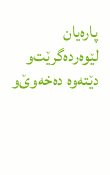پاره‌یان لێوه‌رده‌گرێت‌و دێته‌وه‌ ده‌خه‌وێ‌‌و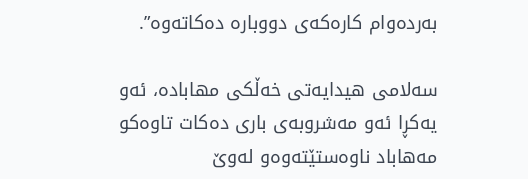به‌رده‌وام كاره‌كه‌ی‌ دووباره‌ ده‌كاته‌وه‌”.

سه‌لامی‌ هیدایه‌تی‌ خه‌ڵكی‌ مهاباده‌، ئه‌و یه‌كڕا ئه‌و مه‌شروبه‌ی‌ باری‌ ده‌كات تاوه‌كو مه‌هاباد ناوه‌ستێته‌وه‌‌و له‌وێ‌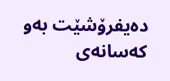ده‌یفرۆشێت به‌و كه‌سانه‌ی‌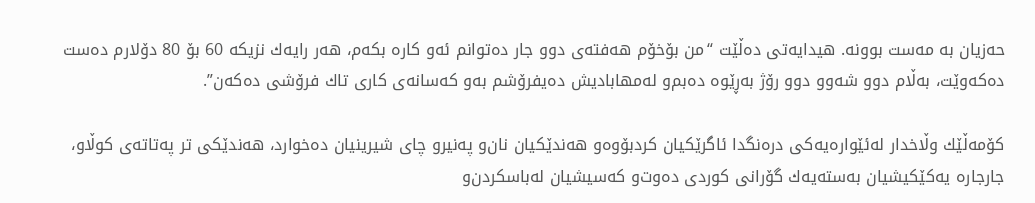حه‌زیان به‌ مه‌ست بوونه‌. هیدایه‌تی‌ ده‌ڵێت “من بۆخۆم هه‌فته‌ی‌ دوو جار ده‌توانم ئه‌و كاره‌ بكه‌م، هه‌ر رایه‌ك نزیكه‌ 60 بۆ 80 دۆلارم ده‌ست ده‌كه‌وێت، به‌ڵام دوو شه‌و‌و دوو رۆژ به‌ڕێوه‌ ده‌بم‌و له‌مهابادیش ده‌یفرۆشم به‌و كه‌سانه‌ی‌ كاری‌ تاك فرۆشی‌ ده‌كه‌ن”.

كۆمه‌ڵێك وڵاخدار له‌ئێواره‌یه‌كی‌ دره‌نگدا ئاگرێكیان كردبۆوه‌‌و هه‌ندێكیان نان‌و په‌نیر‌و چای‌ شیرینیان ده‌خوارد، هه‌ندێكی‌ تر په‌تاته‌ی‌ كوڵاو، جارجاره‌ یه‌كێكیشیان به‌سته‌یه‌ك گۆرانی‌ كوردی‌ ده‌وت‌و كه‌سیشیان له‌باسكردن‌و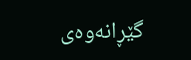گێڕانه‌وه‌ی‌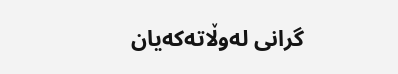گرانی‌ له‌وڵاته‌كه‌یان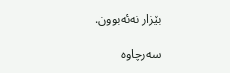بێزار نه‌ئه‌بوون.

سه‌رچاوه‌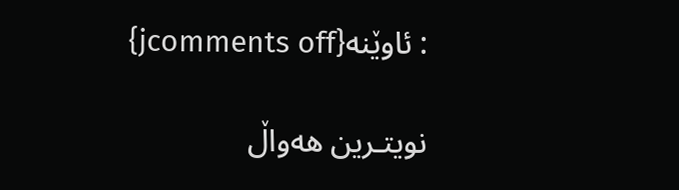: ئاوێنه‌{jcomments off}

نویتـرین هەواڵ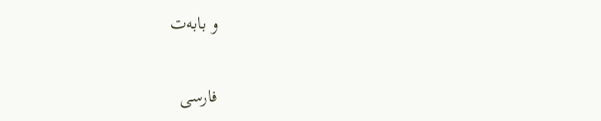و بابەت


فارسی